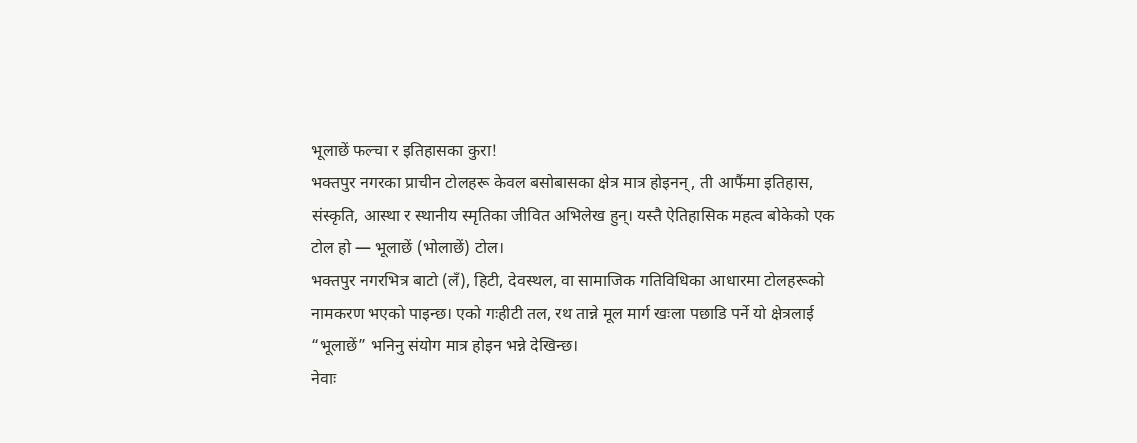भूलाछें फल्चा र इतिहासका कुरा!
भक्तपुर नगरका प्राचीन टोलहरू केवल बसोबासका क्षेत्र मात्र होइनन्, ती आफैंमा इतिहास, संस्कृति, आस्था र स्थानीय स्मृतिका जीवित अभिलेख हुन्। यस्तै ऐतिहासिक महत्व बोकेको एक टोल हो — भूलाछें (भोलाछें) टोल।
भक्तपुर नगरभित्र बाटो (लँ), हिटी, देवस्थल, वा सामाजिक गतिविधिका आधारमा टोलहरूको नामकरण भएको पाइन्छ। एको गःहीटी तल, रथ तान्ने मूल मार्ग खःला पछाडि पर्ने यो क्षेत्रलाई “भूलाछें” भनिनु संयोग मात्र होइन भन्ने देखिन्छ।
नेवाः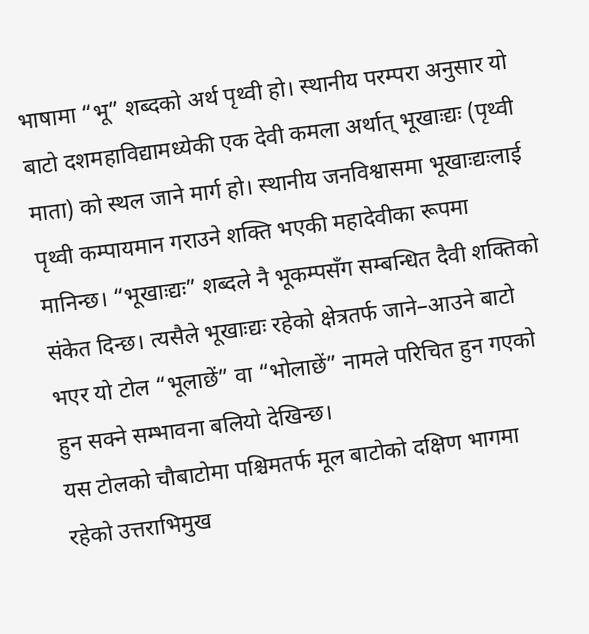भाषामा “भू” शब्दको अर्थ पृथ्वी हो। स्थानीय परम्परा अनुसार यो बाटो दशमहाविद्यामध्येकी एक देवी कमला अर्थात् भूखाःद्यः (पृथ्वी माता) को स्थल जाने मार्ग हो। स्थानीय जनविश्वासमा भूखाःद्यःलाई पृथ्वी कम्पायमान गराउने शक्ति भएकी महादेवीका रूपमा मानिन्छ। “भूखाःद्यः” शब्दले नै भूकम्पसँग सम्बन्धित दैवी शक्तिको संकेत दिन्छ। त्यसैले भूखाःद्यः रहेको क्षेत्रतर्फ जाने–आउने बाटो भएर यो टोल “भूलाछें” वा “भोलाछें” नामले परिचित हुन गएको हुन सक्ने सम्भावना बलियो देखिन्छ।
यस टोलको चौबाटोमा पश्चिमतर्फ मूल बाटोको दक्षिण भागमा रहेको उत्तराभिमुख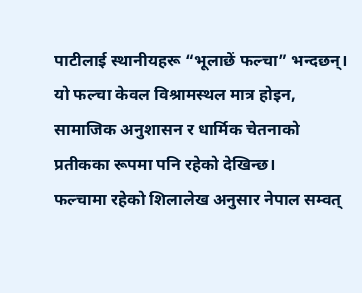पाटीलाई स्थानीयहरू “भूलाछें फल्चा” भन्दछन्। यो फल्चा केवल विश्रामस्थल मात्र होइन, सामाजिक अनुशासन र धार्मिक चेतनाको प्रतीकका रूपमा पनि रहेको देखिन्छ।
फल्चामा रहेको शिलालेख अनुसार नेपाल सम्वत्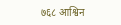७६८ आश्विन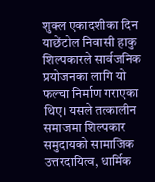शुक्ल एकादशीका दिन याछेंटोल निवासी हाकु शिल्पकारले सार्वजनिक प्रयोजनका लागि यो फल्चा निर्माण गराएका थिए। यसले तत्कालीन समाजमा शिल्पकार समुदायको सामाजिक उत्तरदायित्व, धार्मिक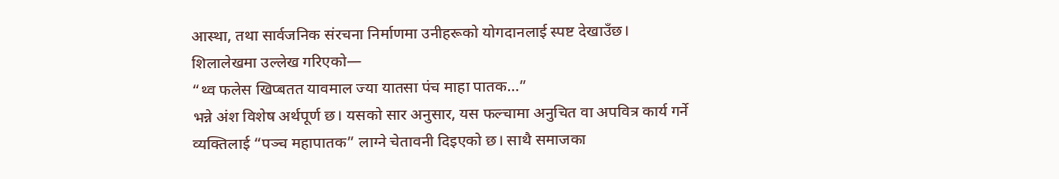आस्था, तथा सार्वजनिक संरचना निर्माणमा उनीहरूको योगदानलाई स्पष्ट देखाउँछ।
शिलालेखमा उल्लेख गरिएको—
“थ्व फलेस खिप्बतत यावमाल ज्या यातसा पंच माहा पातक…”
भन्ने अंश विशेष अर्थपूर्ण छ। यसको सार अनुसार, यस फल्चामा अनुचित वा अपवित्र कार्य गर्ने व्यक्तिलाई “पञ्च महापातक” लाग्ने चेतावनी दिइएको छ। साथै समाजका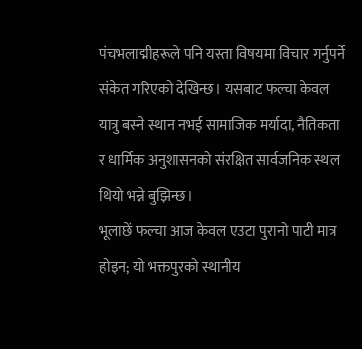पंचभलाद्मीहरूले पनि यस्ता विषयमा विचार गर्नुपर्ने संकेत गरिएको देखिन्छ। यसबाट फल्चा केवल यात्रु बस्ने स्थान नभई सामाजिक मर्यादा, नैतिकता र धार्मिक अनुशासनको संरक्षित सार्वजनिक स्थल थियो भन्ने बुझिन्छ।
भूलाछें फल्चा आज केवल एउटा पुरानो पाटी मात्र होइन; यो भक्तपुरको स्थानीय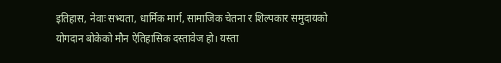इतिहास, नेवाः सभ्यता, धार्मिक मार्ग, सामाजिक चेतना र शिल्पकार समुदायको योगदान बोकेको मौन ऐतिहासिक दस्तावेज हो। यस्ता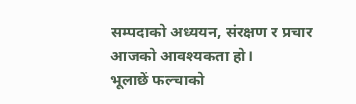सम्पदाको अध्ययन, संरक्षण र प्रचार आजको आवश्यकता हो।
भूलाछें फल्चाको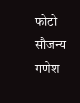फोटो सौजन्य गणेश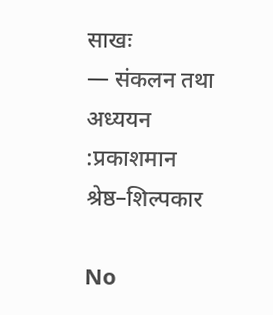साखः
— संकलन तथा अध्ययन :प्रकाशमान श्रेष्ठ–शिल्पकार

No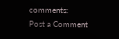comments:
Post a Comment